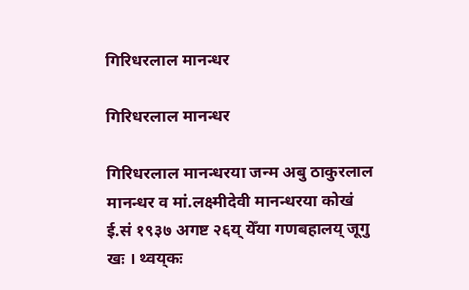गिरिधरलाल मानन्धर

गिरिधरलाल मानन्धर

गिरिधरलाल मानन्धरया जन्म अबु ठाकुरलाल मानन्धर व मां.लक्ष्मीदेवी मानन्धरया कोखं ई.सं १९३७ अगष्ट २६य् येँया गणबहालय् जूगु खः । थ्वय्‌कः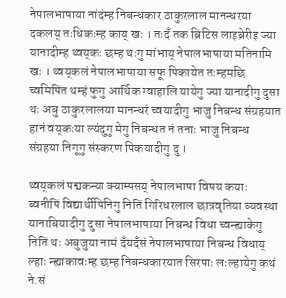नेपालभाषाया नांदंम्ह निबन्धकार ठाकुरलाल मानन्धरया दकलय् तःधिकःम्ह काय् खः । तःदँ तक ब्रिटिस लाइब्रेरीइ ज्या यानादीम्ह थ्वय्‌कः छम्ह थःगु मांभाय् नेपालभाषाया मतिनामि खः । थ्वय्‌कलं नेपालभाषाया सफू पिकायेत तःम्हमछि च्वमिपिंत थम्हं फुगु आर्थिक ग्वाहालि यायेगु ज्या यानादीगु दुसा थः अबु ठाकुरलालया मानन्धरं च्वयादीगु भाजु निबन्ध संग्रहयात हानं वय्‌कःया ल्यंदुगु मेगु निबन्धत नं तनाः भाजु निबन्ध संग्रहया निगूगु संस्करण पिकयादीगु दु ।

थ्वय्‌कलं पद्मकन्या क्याम्पसय् नेपालभाषा विषय कयाः ब्वनीपिं विद्यार्थीपिनिगु नितिं गिरिधरलाल छात्रवृतिया व्यवस्था यानाबियादीगु दुसा नेपालभाषाया निबन्ध विधा च्वन्ह्याकेगु नितिं थः अबुजुया नामं दँयदँसं नेपालभाषाया निबन्ध विधाय् ल्हाः न्ह्याकावःम्ह छम्ह निबन्धकारयात सिरपाः लःल्हायेगु कथं ने.सं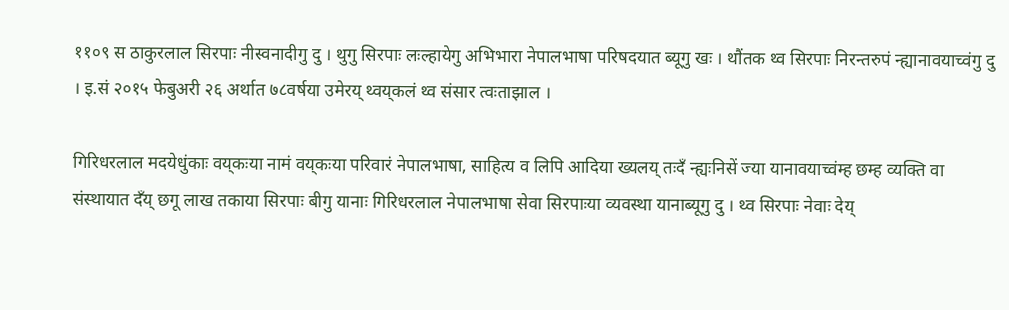११०९ स ठाकुरलाल सिरपाः नीस्वनादीगु दु । थुगु सिरपाः लःल्हायेगु अभिभारा नेपालभाषा परिषदयात ब्यूगु खः । थौंतक थ्व सिरपाः निरन्तरुपं न्ह्यानावयाच्वंगु दु । इ.सं २०१५ फेबुअरी २६ अर्थात ७८वर्षया उमेरय् थ्वय्‌कलं थ्व संसार त्वःताझाल ।

गिरिधरलाल मदयेधुंकाः वय्‌कःया नामं वय्‌कःया परिवारं नेपालभाषा, साहित्य व लिपि आदिया ख्यलय् तःदँ न्ह्यःनिसें ज्या यानावयाच्वंम्ह छम्ह व्यक्ति वा संस्थायात दँय् छगू लाख तकाया सिरपाः बीगु यानाः गिरिधरलाल नेपालभाषा सेवा सिरपाःया व्यवस्था यानाब्यूगु दु । थ्व सिरपाः नेवाः देय्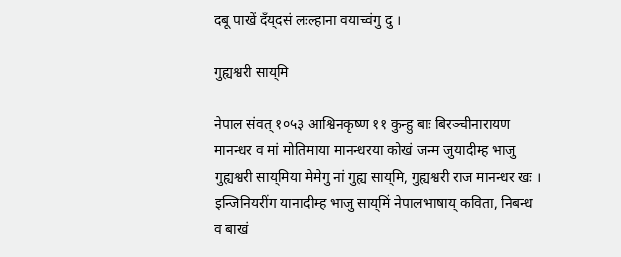दबू पाखें दँय्‌दसं लःल्हाना वयाच्वंगु दु ।

गुह्यश्वरी साय्‌मि

नेपाल संवत् १०५३ आश्विनकृष्ण ११ कुन्हु बाः बिरञ्चीनारायण मानन्धर व मां मोतिमाया मानन्धरया कोखं जन्म जुयादीम्ह भाजु गुह्यश्वरी साय्‌मिया मेमेगु नां गुह्य साय्‌मि, गुह्यश्वरी राज मानन्धर खः । इन्जिनियरींग यानादीम्ह भाजु साय्‌मिं नेपालभाषाय् कविता, निबन्ध व बाखं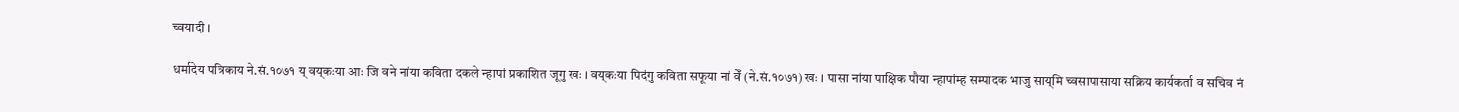च्वयादी ।

धर्मादेय पत्रिकाय ने.सं.१०७१ य् वय्‌कःया आः जि वने नांया कविता दकले न्हापां प्रकाशित जूगु खः । वय्‌कःया पिदंगु कविता सफूया नां वेँ (ने.सं.१०७१) खः । पासा नांया पाक्षिक पौया न्हापांम्ह सम्पादक भाजु साय्‌मि च्वसापासाया सक्रिय कार्यकर्ता व सचिव नं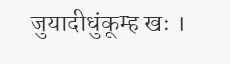जुयादीधुंकूम्ह खः ।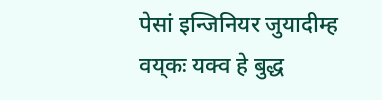पेसां इन्जिनियर जुयादीम्ह वय्‌कः यक्व हे बुद्ध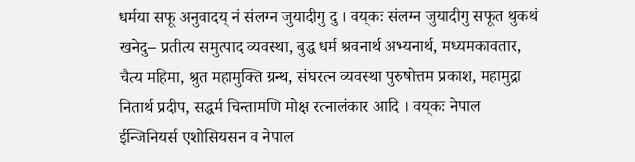धर्मया सफू अनुवादय् नं संलग्न जुयादीगु दु । वय्‌कः संलग्न जुयादीगु सफूत थुकथं खनेदु– प्रतीत्य समुत्पाद व्यवस्था, बुद्ध धर्म श्रवनार्थ अभ्यनार्थ, मध्यमकावतार, चैत्य महिमा, श्रुत महामुक्ति ग्रन्थ, संघरत्न व्यवस्था पुरुषोत्तम प्रकाश, महामुद्रा नितार्थ प्रदीप, सद्धर्म चिन्तामणि मोक्ष रत्नालंकार आदि । वय्‌कः नेपाल ईन्जिनियर्स एशोसियसन व नेपाल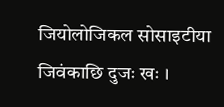जियोलोजिकल सोसाइटीया जिवंकाछि दुजः खः ।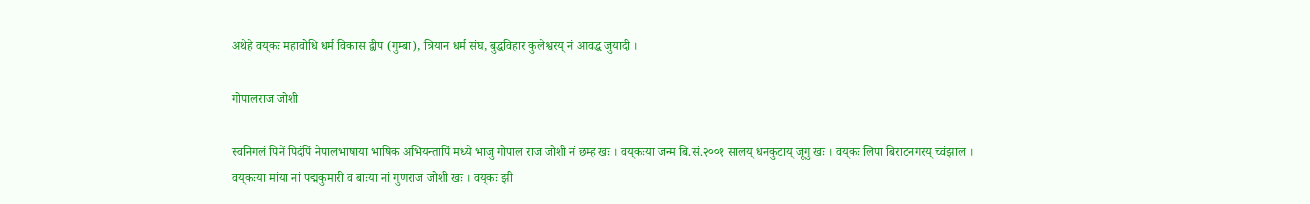अथेहे वय्‌कः महावोधि धर्म विकास द्वीप (गुम्बा), त्रियान धर्म संघ, बुद्धविहार कुलेश्वरय् नं आवद्ध जुयादी ।

गोपालराज जोशी

स्वनिगलं पिनें पिदंपिं नेपालभाषाया भाषिक अभियन्तापिं मध्ये भाजु गोपाल राज जोशी नं छम्ह खः । वय्‌कःया जन्म बि.सं.२००१ सालय् धनकुटाय् जूगु खः । वय्‌कः लिपा बिराटनगरय् च्वंझाल । वय्‌कःया मांया नां पद्मकुमारी व बाःया नां गुणराज जोशी खः । वय्‌कः झी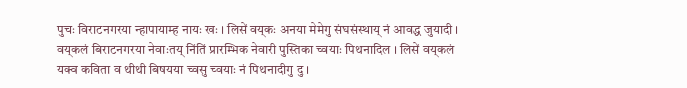पुचः विराटनगरया न्हापायाम्ह नायः खः । लिसें वय्‌कः अनया मेमेगु संघसंस्थाय् नं आवद्ध जुयादी । वय्‌कलं बिराटनगरया नेवाःतय् निंतिं प्रारम्भिक नेवारी पुस्तिका च्वयाः पिथनादिल । लिसें वय्‌कलं यक्व कविता व थीथी बिषयया च्वसु च्वयाः नं पिथनादीगु दु ।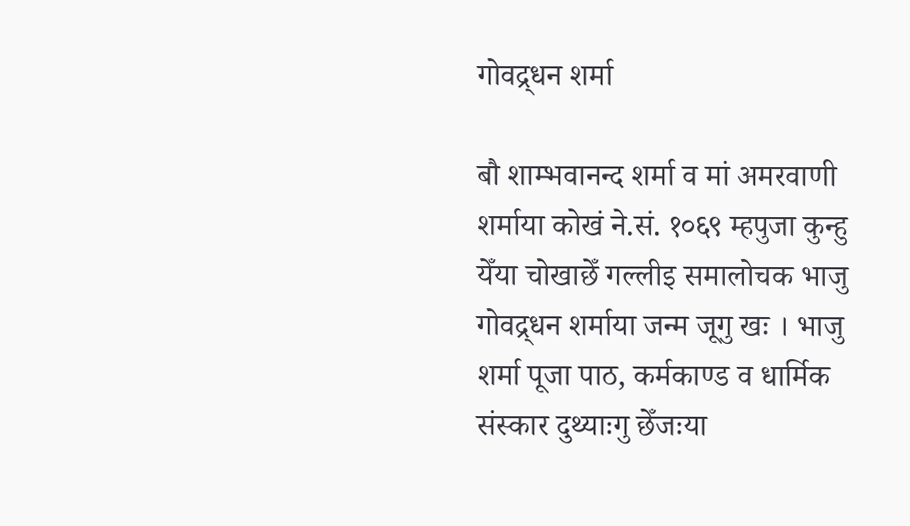गोवद्र्धन शर्मा

बौ शाम्भवानन्द शर्मा व मां अमरवाणी शर्माया कोखं ने.सं. १०६९ म्हपुजा कुन्हु येँया चोखाछेँ गल्लीइ समालोचक भाजु गोवद्र्धन शर्माया जन्म जूगु खः । भाजु शर्मा पूजा पाठ, कर्मकाण्ड व धार्मिक संस्कार दुथ्याःगु छेँजःया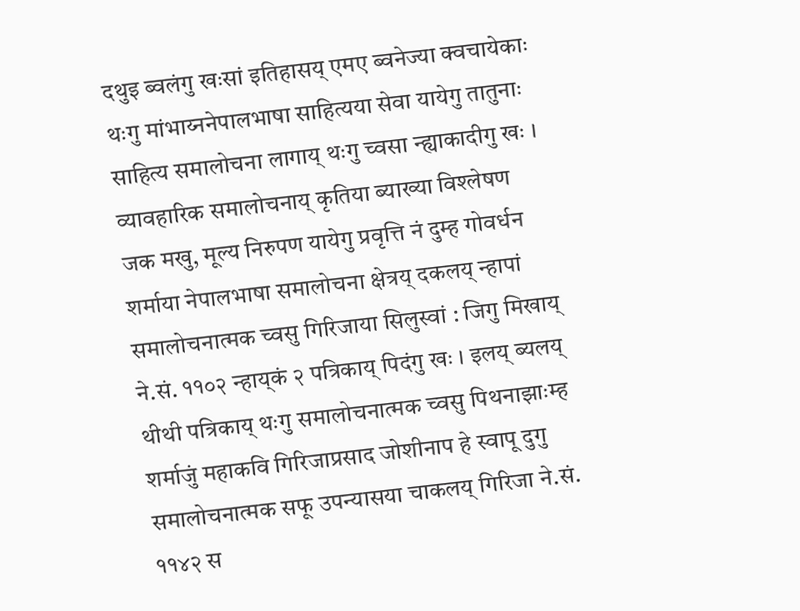दथुइ ब्वलंगु खःसां इतिहासय् एमए ब्वनेज्या क्वचायेकाः थःगु मांभाय्ननेपालभाषा साहित्यया सेवा यायेगु तातुनाः साहित्य समालोचना लागाय् थःगु च्वसा न्ह्याकादीगु खः । व्यावहारिक समालोचनाय् कृतिया ब्याख्या विश्लेषण जक मखु, मूल्य निरुपण यायेगु प्रवृत्ति नं दुम्ह गोवर्धन शर्माया नेपालभाषा समालोचना क्षेत्रय् दकलय् न्हापां समालोचनात्मक च्वसु गिरिजाया सिलुस्वां : जिगु मिखाय् ने.सं. ११०२ न्हाय्‌कं २ पत्रिकाय् पिदंगु खः । इलय् ब्यलय् थीथी पत्रिकाय् थःगु समालोचनात्मक च्वसु पिथनाझाःम्ह शर्माजुं महाकवि गिरिजाप्रसाद जोशीनाप हे स्वापू दुगु समालोचनात्मक सफू उपन्यासया चाकलय् गिरिजा ने.सं. ११४२ स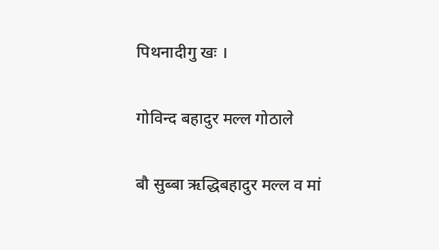पिथनादीगु खः ।

गोविन्द बहादुर मल्ल गोठाले

बौ सुब्बा ऋद्धिबहादुर मल्ल व मां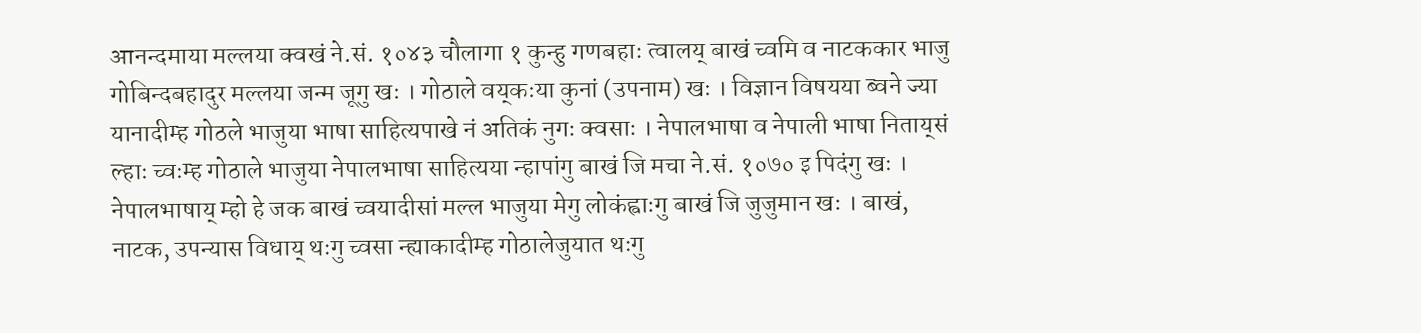आनन्दमाया मल्लया क्वखं ने.सं. १०४३ चौलागा १ कुन्हु गणबहाः त्वालय् बाखं च्वमि व नाटककार भाजु गोबिन्दबहादुर मल्लया जन्म जूगु खः । गोठाले वय्‌कःया कुनां (उपनाम) खः । विज्ञान विषयया ब्वने ज्या यानादीम्ह गोठले भाजुया भाषा साहित्यपाखे नं अतिकं नुगः क्वसाः । नेपालभाषा व नेपाली भाषा निताय्‌सं ल्हाः च्वःम्ह गोठाले भाजुया नेपालभाषा साहित्यया न्हापांगु बाखं जि मचा ने.सं. १०७० इ पिदंगु खः । नेपालभाषाय् म्हो हे जक बाखं च्वयादीसां मल्ल भाजुया मेगु लोकंह्वाःगु बाखं जि जुजुमान खः । बाखं, नाटक, उपन्यास विधाय् थःगु च्वसा न्ह्याकादीम्ह गोठालेजुयात थःगु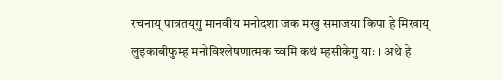रचनाय् पात्रतय्‌गु मानवीय मनोदशा जक मखु समाजया किपा हे मिखाय् लुइकाबीफुम्ह मनोविश्लेषणात्मक च्वमि कथं म्हसीकेगु याः । अथे हे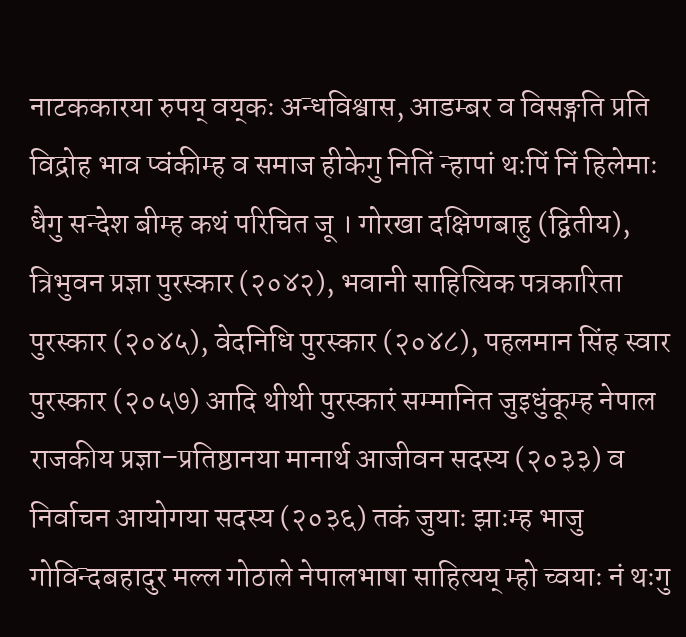नाटककारया रुपय् वय्‌कः अन्धविश्वास, आडम्बर व विसङ्गति प्रति विद्रोह भाव प्वंकीम्ह व समाज हीकेगु नितिं न्हापां थःपिं निं हिलेमाः धैगु सन्देश बीम्ह कथं परिचित जू । गोरखा दक्षिणबाहु (द्वितीय), त्रिभुवन प्रज्ञा पुरस्कार (२०४२), भवानी साहित्यिक पत्रकारिता पुरस्कार (२०४५), वेदनिधि पुरस्कार (२०४८), पहलमान सिंह स्वार पुरस्कार (२०५७) आदि थीथी पुरस्कारं सम्मानित जुइधुंकूम्ह नेपाल राजकीय प्रज्ञा–प्रतिष्ठानया मानार्थ आजीवन सदस्य (२०३३) व निर्वाचन आयोगया सदस्य (२०३६) तकं जुयाः झाःम्ह भाजु गोविन्दबहादुर मल्ल गोठाले नेपालभाषा साहित्यय् म्हो च्वयाः नं थःगु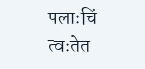पलाःचिं त्वःतेत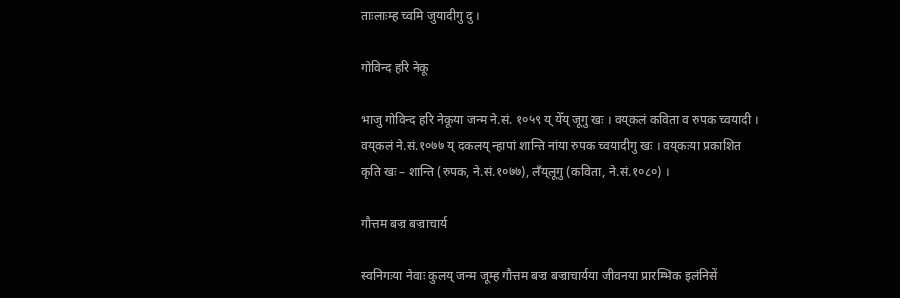ताःलाःम्ह च्वमि जुयादीगु दु ।

गोविन्द हरि नेकू

भाजु गोविन्द हरि नेकूया जन्म ने.सं. १०५९ य् येँय् जूगु खः । वय्‌कलं कविता व रुपक च्वयादी । वय्‌कलं ने.सं.१०७७ य् दकलय् न्हापां शान्ति नांया रुपक च्वयादीगु खः । वय्‌कःया प्रकाशित कृति खः – शान्ति (रुपक, ने.सं.१०७७), लँय्‌लूगु (कविता, ने.सं.१०८०) ।

गौत्तम बज्र बज्राचार्य

स्वनिगःया नेवाः कुलय् जन्म जूम्ह गौत्तम बज्र बज्राचार्यया जीवनया प्रारम्भिक इलंनिसें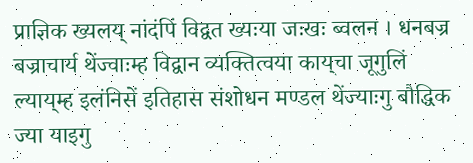प्राज्ञिक ख्यलय् नांदंपिं विद्वत ख्यःया जःखः ब्वलन । धनबज्र बज्राचार्य थेंज्वाःम्ह विद्वान व्यक्तित्वया काय्‌चा जूगुलिं ल्याय्‌म्ह इलंनिसें इतिहास संशोधन मण्डल थेंज्याःगु बौद्धिक ज्या याइगु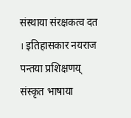संस्थाया संरक्षकत्व दत । इतिहासकार नयराज पन्तया प्रशिक्षणय् संस्कृत भाषाया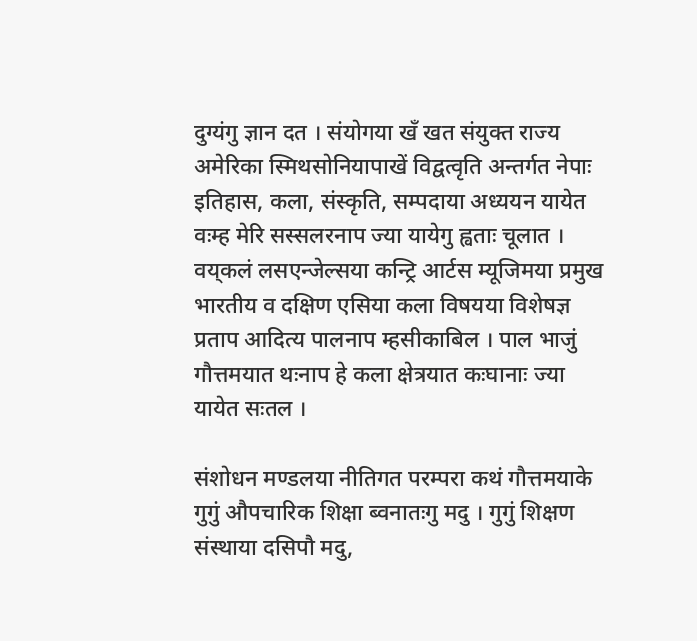दुग्यंगु ज्ञान दत । संयोगया खँ खत संयुक्त राज्य अमेरिका स्मिथसोनियापाखें विद्वत्वृति अन्तर्गत नेपाः इतिहास, कला, संस्कृति, सम्पदाया अध्ययन यायेत वःम्ह मेरि सस्सलरनाप ज्या यायेगु ह्वताः चूलात । वय्‌कलं लसएन्जेल्सया कन्ट्रि आर्टस म्यूजिमया प्रमुख भारतीय व दक्षिण एसिया कला विषयया विशेषज्ञ प्रताप आदित्य पालनाप म्हसीकाबिल । पाल भाजुं गौत्तमयात थःनाप हे कला क्षेत्रयात कःघानाः ज्या यायेत सःतल ।

संशोधन मण्डलया नीतिगत परम्परा कथं गौत्तमयाके गुगुं औपचारिक शिक्षा ब्वनातःगु मदु । गुगुं शिक्षण संस्थाया दसिपौ मदु,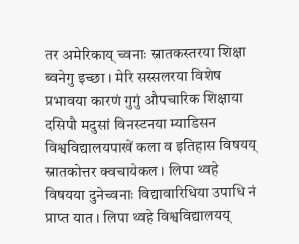तर अमेरिकाय् च्वनाः स्नातकस्तरया शिक्षा ब्वनेगु इच्छा । मेरि सस्सलरया विशेष प्रभावया कारणं गुगुं औपचारिक शिक्षाया दसिपौ मदुसां विनस्टनया म्याडिसन विश्वविद्यालयपाखें कला व इतिहास विषयय् स्नातकोत्तर क्वचायेकल । लिपा थ्वहे विषयया दुनेच्वनाः विद्यावारिधिया उपाधि नं प्राप्त यात । लिपा थ्वहे विश्वविद्यालयय्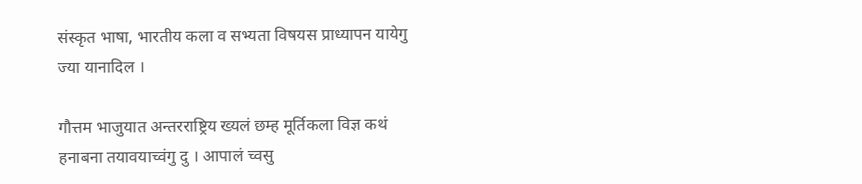संस्कृत भाषा, भारतीय कला व सभ्यता विषयस प्राध्यापन यायेगु ज्या यानादिल ।

गौत्तम भाजुयात अन्तरराष्ट्रिय ख्यलं छम्ह मूर्तिकला विज्ञ कथं हनाबना तयावयाच्वंगु दु । आपालं च्वसु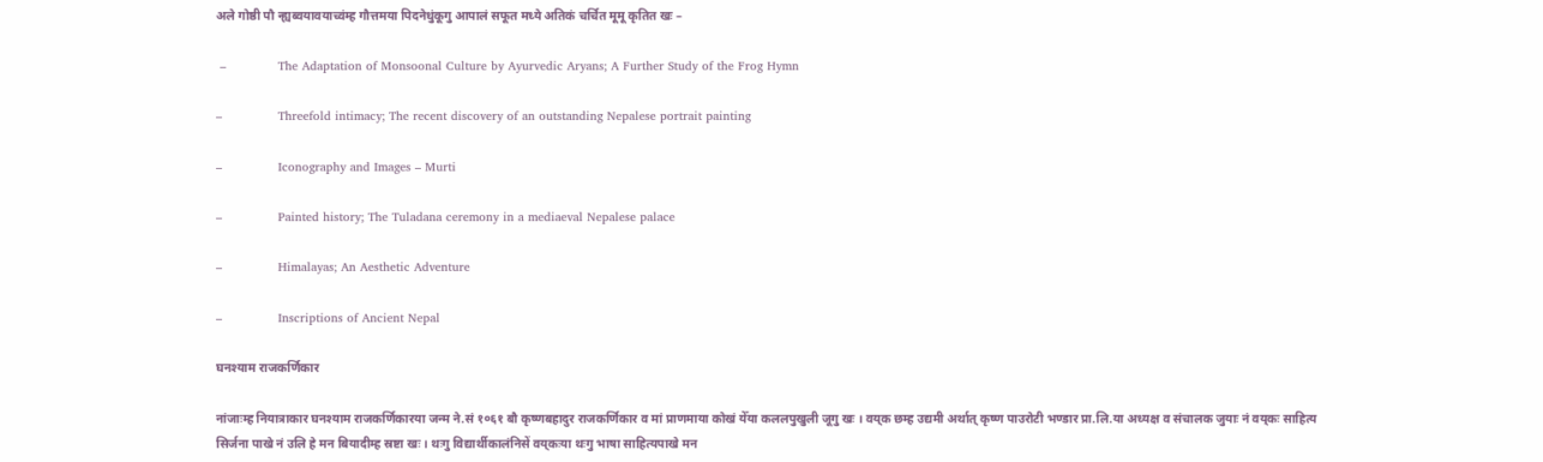अले गोष्ठी पौ न्ह्यब्वयावयाच्वंम्ह गौत्तमया पिदनेधुंकूगु आपालं सफूत मध्ये अतिकं चर्चित मूमू कृतित खः –

 –             The Adaptation of Monsoonal Culture by Ayurvedic Aryans; A Further Study of the Frog Hymn

–              Threefold intimacy; The recent discovery of an outstanding Nepalese portrait painting

–              Iconography and Images – Murti

–              Painted history; The Tuladana ceremony in a mediaeval Nepalese palace

–              Himalayas; An Aesthetic Adventure

–              Inscriptions of Ancient Nepal

घनश्याम राजकर्णिकार

नांजाःम्ह नियात्राकार घनश्याम राजकर्णिकारया जन्म ने.सं १०६१ बौ कृष्णबहादुर राजकर्णिकार व मां प्राणमाया कोखं येँया कललपुखुली जूगु खः । वय्‌क छम्ह उद्यमी अर्थात् कृष्ण पाउरोटी भण्डार प्रा.लि.या अध्यक्ष व संचालक जुयाः नं वय्‌कः साहित्य सिर्जना पाखे नं उलि हे मन बियादीम्ह स्रष्टा खः । थःगु विद्यार्थीकालंनिसें वय्‌कःया थःगु भाषा साहित्यपाखे मन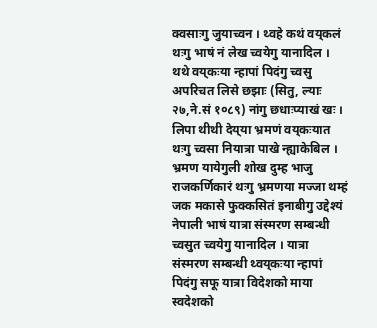क्वसाःगु जुयाच्वन । थ्वहे कथं वय्‌कलं थःगु भाषं नं लेख च्वयेगु यानादिल । थथे वय्‌कःया न्हापां पिदंगु च्वसु अपरिचत लिसे छझाः (सितु, ल्याः २७,ने.सं १०८९) नांगु छधाःप्याखं खः । लिपा थीथी देय्‌या भ्रमणं वय्‌कःयात थःगु च्वसा नियात्रा पाखे न्ह्याकेबिल । भ्रमण यायेगुली शोख दुम्ह भाजु राजकर्णिकारं थःगु भ्रमणया मज्जा थम्हं जक मकासे फुक्कसितं इनाबीगु उद्देश्यं नेपाली भाषं यात्रा संस्मरण सम्बन्धी च्वसुत च्वयेगु यानादिल । यात्रा संस्मरण सम्बन्धी थ्वय्‌कःया न्हापां पिदंगु सफू यात्रा विदेशको माया स्वदेशको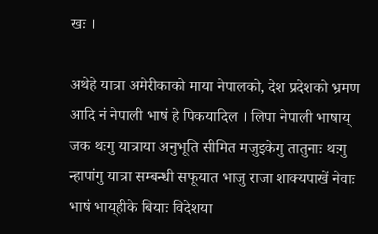खः ।

अथेहे यात्रा अमेरीकाको माया नेपालको, देश प्रदेशको भ्रमण आदि नं नेपाली भाषं हे पिकयादिल । लिपा नेपाली भाषाय् जक थःगु यात्राया अनुभूति सीमित मजुइकेगु तातुनाः थःगु न्हापांगु यात्रा सम्बन्धी सफूयात भाजु राजा शाक्यपाखें नेवाः भाषं भाय्‌हीके बियाः विदेशया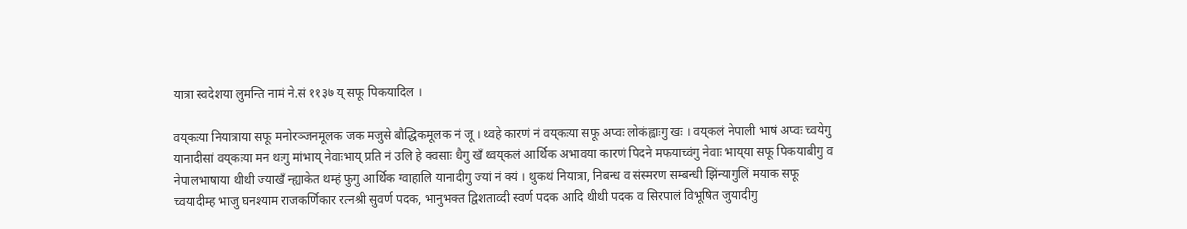यात्रा स्वदेशया लुमन्ति नामं ने.सं ११३७ य् सफू पिकयादिल ।

वय्‌कःया नियात्राया सफू मनोरञ्जनमूलक जक मजुसे बौद्धिकमूलक नं जू । थ्वहे कारणं नं वय्‌कःया सफू अप्वः लोकंह्वाःगु खः । वय्‌कलं नेपाली भाषं अप्वः च्वयेगु यानादीसां वय्‌कःया मन थःगु मांभाय् नेवाःभाय् प्रति नं उलि हे क्वसाः धैगु खँ थ्वय्‌कलं आर्थिक अभावया कारणं पिदने मफयाच्वंगु नेवाः भाय्‌या सफू पिकयाबीगु व नेपालभाषाया थीथी ज्याखँ न्ह्याकेत थम्हं फुगु आर्थिक ग्वाहालि यानादीगु ज्यां नं क्यं । थुकथं नियात्रा, निबन्ध व संस्मरण सम्बन्धी झिंन्यागुलिं मयाक सफू च्वयादीम्ह भाजु घनश्याम राजकर्णिकार रत्नश्री सुवर्ण पदक, भानुभक्त द्विशताव्दी स्वर्ण पदक आदि थीथी पदक व सिरपालं विभूषित जुयादीगु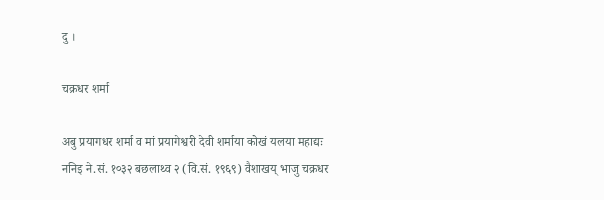दु ।

चक्रधर शर्मा

अबु प्रयागधर शर्मा व मां प्रयागेश्वरी देवी शर्माया कोखं यलया महाद्यः ननिइ ने.सं. १०३२ बछलाथ्व २ (वि.सं. १९६९) वैशाखय् भाजु चक्रधर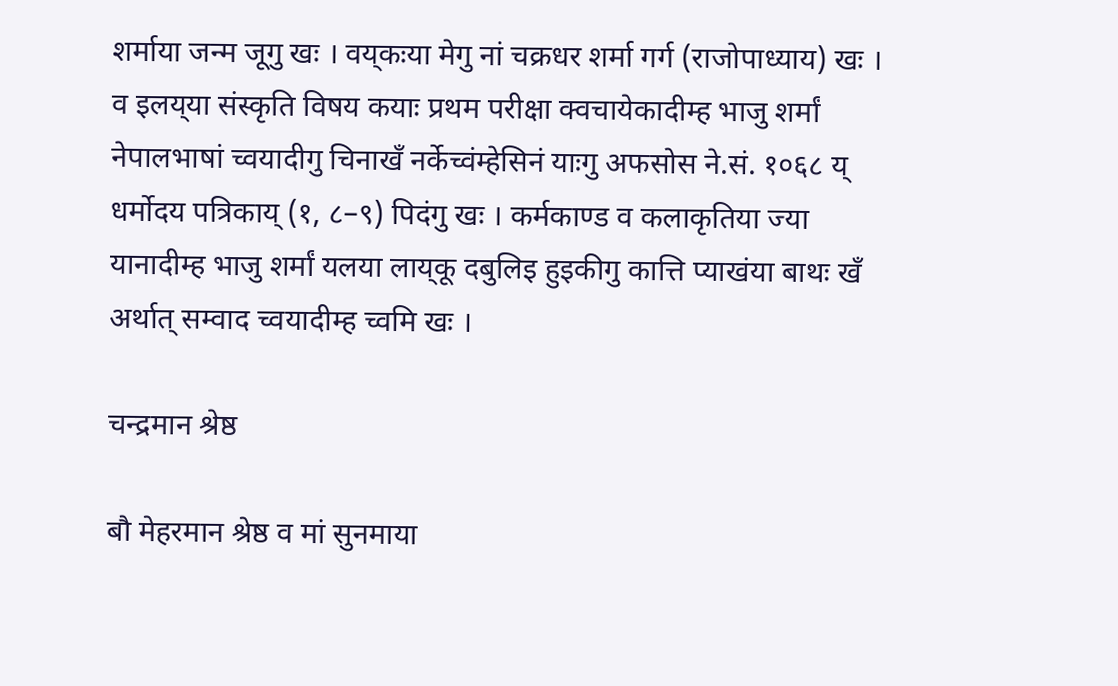शर्माया जन्म जूगु खः । वय्‌कःया मेगु नां चक्रधर शर्मा गर्ग (राजोपाध्याय) खः । व इलय्‌या संस्कृति विषय कयाः प्रथम परीक्षा क्वचायेकादीम्ह भाजु शर्मां नेपालभाषां च्वयादीगु चिनाखँ नर्केच्वंम्हेसिनं याःगु अफसोस ने.सं. १०६८ य् धर्मोदय पत्रिकाय् (१, ८–९) पिदंगु खः । कर्मकाण्ड व कलाकृतिया ज्या यानादीम्ह भाजु शर्मां यलया लाय्‌कू दबुलिइ हुइकीगु कात्ति प्याखंया बाथः खँ अर्थात् सम्वाद च्वयादीम्ह च्वमि खः ।

चन्द्रमान श्रेष्ठ

बौ मेहरमान श्रेष्ठ व मां सुनमाया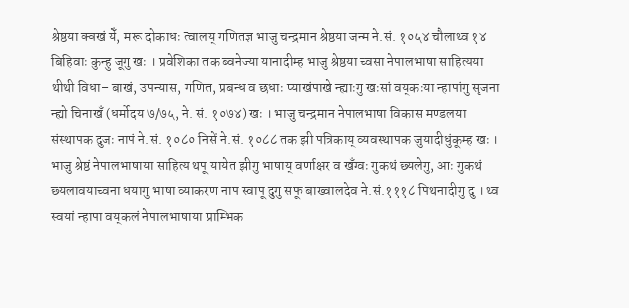श्रेष्ठया क्वखं येँ, मरू दोकाधः त्वालय् गणितज्ञ भाजु चन्द्रमान श्रेष्ठया जन्म ने.सं. १०५४ चौलाथ्व १४ बिहिवाः कुन्हु जूगु खः । प्रवेशिका तक ब्वनेज्या यानादीम्ह भाजु श्रेष्ठया च्वसा नेपालभाषा साहित्यया थीथी विधा– बाखं, उपन्यास, गणित, प्रबन्ध व छधाः प्याखंपाखे न्ह्याःगु खःसां वय्‌कःया न्हापांगु सृजना न्ह्यो चिनाखँ (धर्मोदय ७/७५, ने. सं. १०७४) खः । भाजु चन्द्रमान नेपालभाषा विकास मण्डलया संस्थापक दुजः नापं ने.सं. १०८० निसें ने.सं. १०८८ तक झी पत्रिकाय् व्यवस्थापक जुयादीधुंकूम्ह खः । भाजु श्रेष्ठं नेपालभाषाया साहित्य थपू यायेत झीगु भाषाय् वर्णाक्षर व खँग्वः गुकथं छ्यलेगु, आः गुकथं छ्यलावयाच्वना धयागु भाषा व्याकरण नाप स्वापू दुगु सफू बाख्वालदेव ने.सं.१११८ पिथनादीगु दु । थ्व स्वयां न्हापा वय्‌कलं नेपालभाषाया प्राम्भिक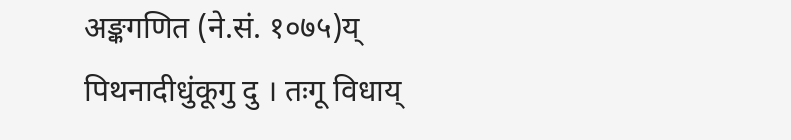अङ्कगणित (ने.सं. १०७५)य् पिथनादीधुंकूगु दु । तःगू विधाय्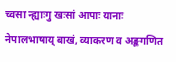च्वसा न्ह्याःगु खःसां आपाः यानाः नेपालभाषाय् बाखं, व्याकरण व अङ्कगणित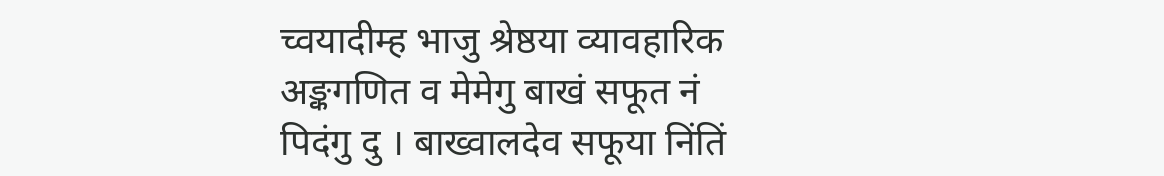च्वयादीम्ह भाजु श्रेष्ठया व्यावहारिक अङ्कगणित व मेमेगु बाखं सफूत नं पिदंगु दु । बाख्वालदेव सफूया निंतिं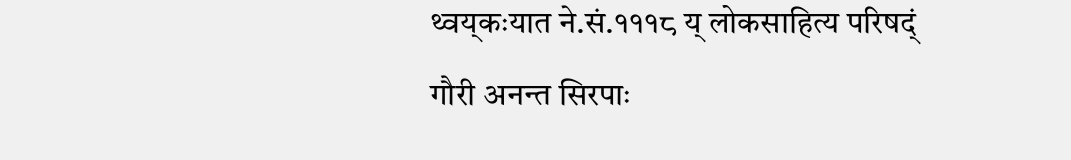थ्वय्‌कःयात ने.सं.१११८ य् लोकसाहित्य परिषद्ं गौरी अनन्त सिरपाः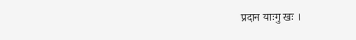प्रदान याःगु खः ।